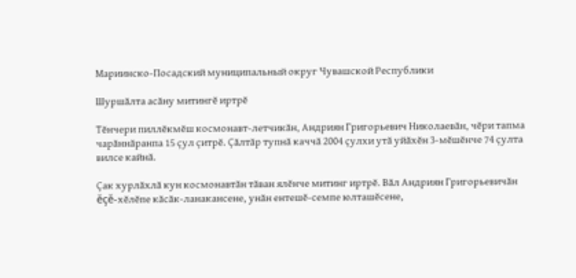Мариинско-Посадский муниципальный округ Чувашской Республики

Шуршăлта асăну митингĕ иртрĕ

Тĕнчери пиллĕкмĕш космонавт-летчикăн, Андриян Григорьевич Николаевăн, чĕри тапма чарăннăранпа 15 çул çитрĕ. Çăлтăр тупнă каччă 2004 çулхи утă уйăхĕн 3-мĕшĕнче 74 çулта вилсе кайнă.

Çак хурлăхлă кун космонавтăн тăван ялĕнче митинг иртрĕ. Вăл Андриян Григорьевичăн ĕçĕ-хĕлĕпе кăсăк-ланакансене, унăн ентешĕ-семпе юлташĕсене,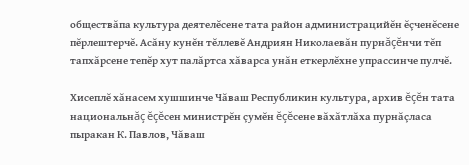обществăпа культура деятелĕсене тата район администрацийĕн ĕçченĕсене пĕрлештерчĕ. Асăну кунĕн тĕллевĕ Андриян Николаевăн пурнăçĕнчи тĕп тапхăрсене тепĕр хут палăртса хăварса унăн еткерлĕхне упрассинче пулчĕ.

Хисеплĕ хăнасем хушшинче Чăваш Республикин культура, архив ĕçĕн тата национальнăç ĕçĕсен министрĕн çумĕн ĕçĕсене вăхăтлăха пурнăçласа пыракан К. Павлов, Чăваш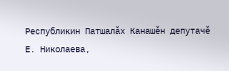Республикин Патшалăх Канашĕн депутачĕ Е. Николаева,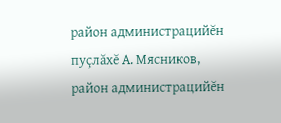район администрацийĕн пуçлăхĕ А. Мясников, район администрацийĕн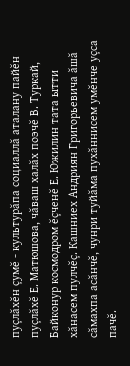пуçлăхĕн çумĕ - культурăпа социаллă аталану пайĕн пуçлăхĕ Е. Матюшова, чăваш халăх поэчĕ В. Туркай, Байконур космодром ĕçченĕ Е. Южилин тата ытти хăнасем пулчĕç. Кашниех Андриян Григорьевича ăшă сăмахпа асăнчĕ, чунри туйăма пухăннисем умĕнче уçса пачĕ.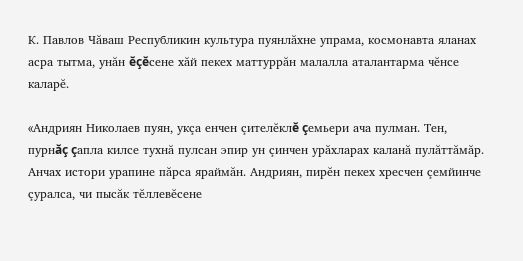К. Павлов Чăваш Республикин культура пуянлăхне упрама, космонавта яланах асра тытма, унăн ĕçĕсене хăй пекех маттуррăн малалла аталантарма чĕнсе каларĕ.

«Андриян Николаев пуян, укçа енчен çителĕклĕ çемьери ача пулман. Тен, пурнăç çапла килсе тухнă пулсан эпир ун çинчен урăхларах каланă пулăттăмăр. Анчах истори урапине пăрса яраймăн. Андриян, пирĕн пекех хресчен çемйинче çуралса, чи пысăк тĕллевĕсене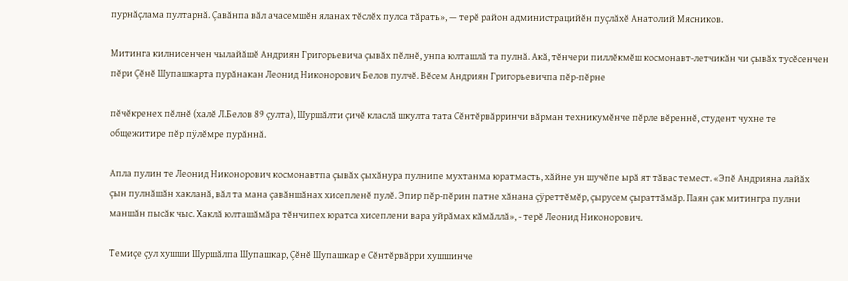пурнăçлама пултарнă. Çавăнпа вăл ачасемшĕн яланах тĕслĕх пулса тăрать», — терĕ район администрацийĕн пуçлăхĕ Анатолий Мясников.

Митинга килнисенчен чылайăшĕ Андриян Григорьевича çывăх пĕлнĕ, унпа юлташлă та пулнă. Акă, тĕнчери пиллĕкмĕш космонавт-летчикăн чи çывăх тусĕсенчен пĕри Çĕнĕ Шупашкарта пурăнакан Леонид Никонорович Белов пулчĕ. Вĕсем Андриян Григорьевичпа пĕр-пĕрне

пĕчĕкренех пĕлнĕ (халĕ Л.Белов 89 çулта), Шуршăлти çичĕ класлă шкулта тата Сĕнтĕрвăрринчи вăрман техникумĕнче пĕрле вĕреннĕ, студент чухне те общежитире пĕр пÿлĕмре пурăннă.

Апла пулин те Леонид Никонорович космонавтпа çывăх çыхăнура пулнипе мухтанма юратмасть, хăйне ун шучĕпе ырă ят тăвас темест. «Эпĕ Андрияна лайăх çын пулнăшăн хакланă, вăл та мана çавăншăнах хисепленĕ пулĕ. Эпир пĕр-пĕрин патне хăнана çÿреттĕмĕр, çырусем çыраттăмăр. Паян çак митингра пулни маншăн пысăк чыс. Хаклă юлташăмăра тĕнчипех юратса хисеплени вара уйрăмах кăмăллă», - терĕ Леонид Никонорович.

Темиçе çул хушши Шуршăлпа Шупашкар, Çĕнĕ Шупашкар е Сĕнтĕрвăрри хушшинче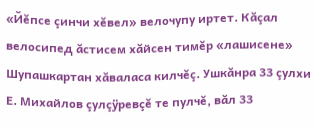«Йĕпсе çинчи хĕвел» велочупу иртет. Кăçал велосипед ăстисем хăйсен тимĕр «лашисене» Шупашкартан хăваласа килчĕç. Ушкăнра 33 çулхи Е. Михайлов çулçÿревçĕ те пулчĕ, вăл 33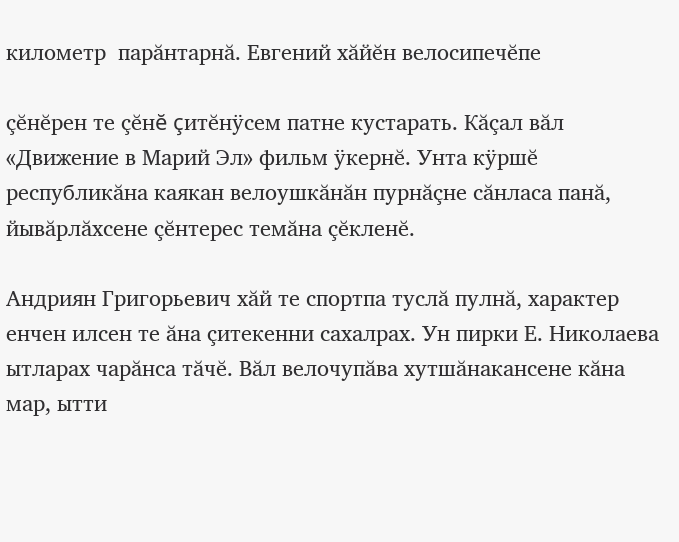километр  парăнтарнă. Евгений хăйĕн велосипечĕпе

çĕнĕрен те çĕнĕ çитĕнÿсем патне кустарать. Кăçал вăл «Движение в Марий Эл» фильм ÿкернĕ. Унта кÿршĕ республикăна каякан велоушкăнăн пурнăçне сăнласа панă, йывăрлăхсене çĕнтерес темăна çĕкленĕ.

Андриян Григорьевич хăй те спортпа туслă пулнă, характер енчен илсен те ăна çитекенни сахалрах. Ун пирки Е. Николаева ытларах чарăнса тăчĕ. Вăл велочупăва хутшăнакансене кăна мар, ытти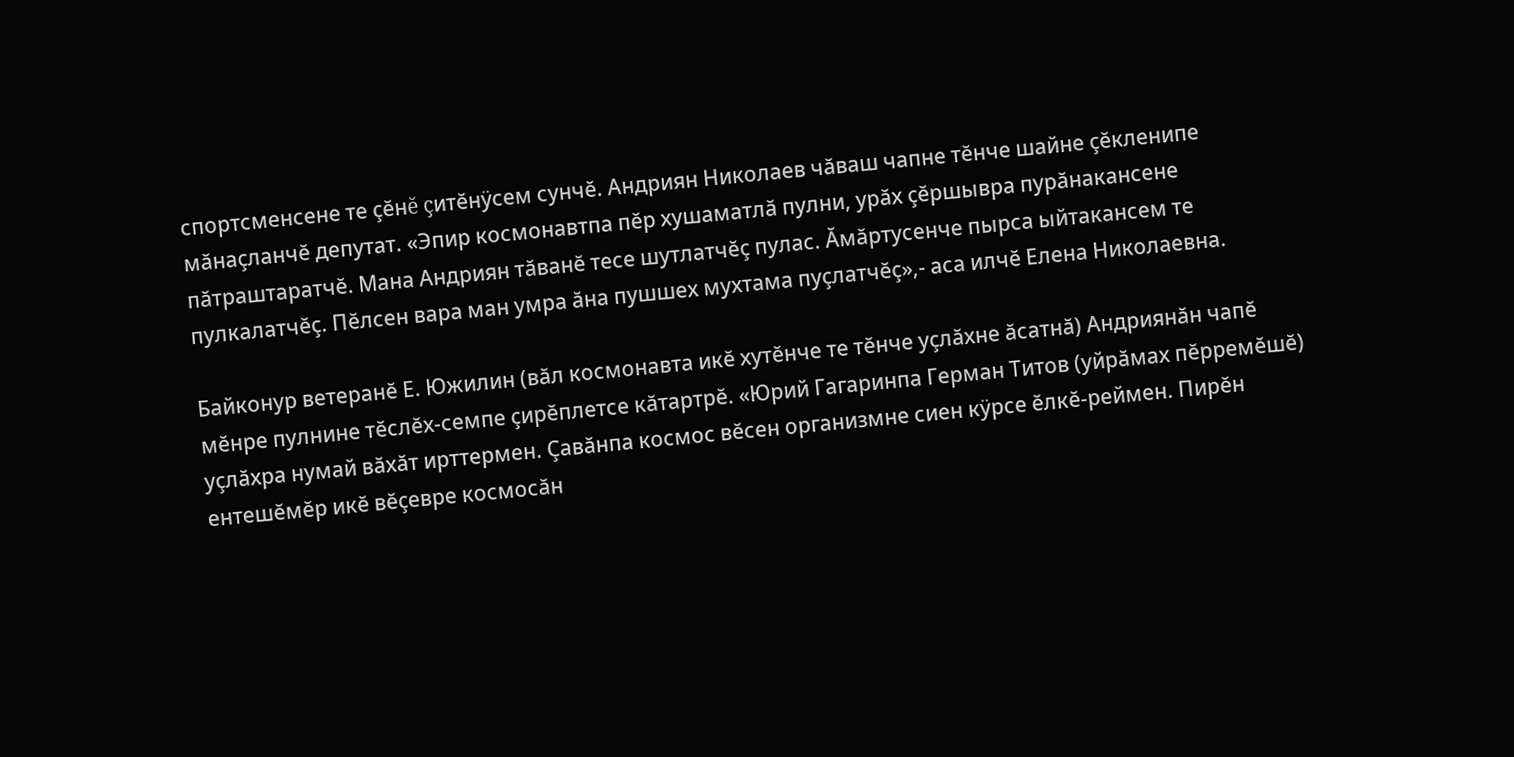спортсменсене те çĕнĕ çитĕнÿсем сунчĕ. Андриян Николаев чăваш чапне тĕнче шайне çĕкленипе мăнаçланчĕ депутат. «Эпир космонавтпа пĕр хушаматлă пулни, урăх çĕршывра пурăнакансене пăтраштаратчĕ. Мана Андриян тăванĕ тесе шутлатчĕç пулас. Ăмăртусенче пырса ыйтакансем те пулкалатчĕç. Пĕлсен вара ман умра ăна пушшех мухтама пуçлатчĕç»,- аса илчĕ Елена Николаевна.

Байконур ветеранĕ Е. Южилин (вăл космонавта икĕ хутĕнче те тĕнче уçлăхне ăсатнă) Андриянăн чапĕ мĕнре пулнине тĕслĕх-семпе çирĕплетсе кăтартрĕ. «Юрий Гагаринпа Герман Титов (уйрăмах пĕрремĕшĕ) уçлăхра нумай вăхăт ирттермен. Çавăнпа космос вĕсен организмне сиен кÿрсе ĕлкĕ-реймен. Пирĕн ентешĕмĕр икĕ вĕçевре космосăн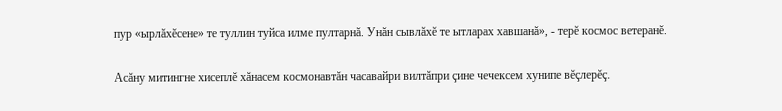пур «ырлăхĕсене» те туллин туйса илме пултарнă. Унăн сывлăхĕ те ытларах хавшанă», - терĕ космос ветеранĕ.

Асăну митингне хисеплĕ хăнасем космонавтăн часавайри вилтăпри çине чечексем хунипе вĕçлерĕç.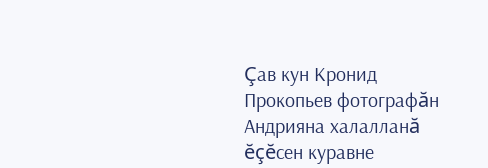Çав кун Кронид Прокопьев фотографăн Андрияна халалланă ĕçĕсен куравне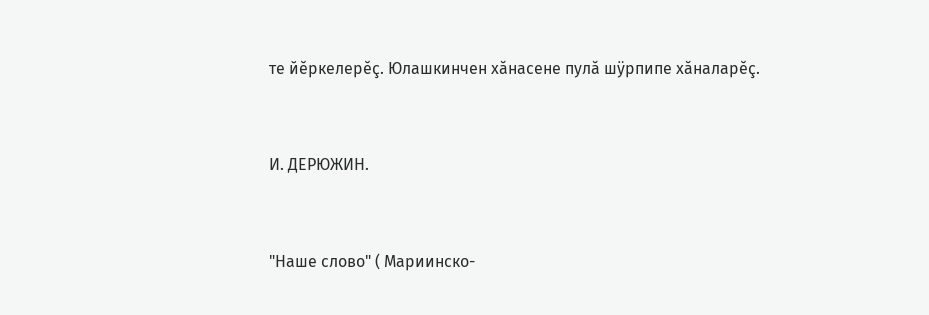те йĕркелерĕç. Юлашкинчен хăнасене пулă шÿрпипе хăналарĕç.



И. ДЕРЮЖИН.



"Наше слово" ( Мариинско-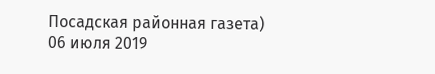Посадская районная газета)
06 июля 2019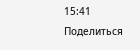15:41
Поделиться